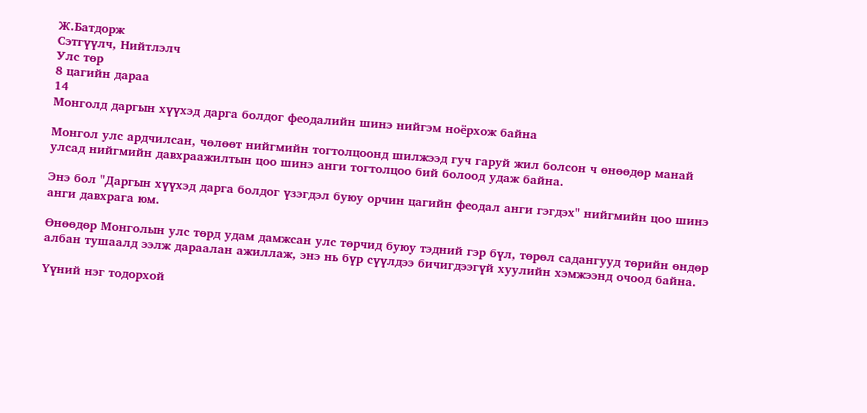Ж.Батдорж
Сэтгүүлч, Нийтлэлч
Улс төр
8 цагийн дараа
14
Монголд даргын хүүхэд дарга болдог феодалийн шинэ нийгэм ноёрхож байна

Монгол улс ардчилсан, чөлөөт нийгмийн тогтолцоонд шилжээд гуч гаруй жил болсон ч өнөөдөр манай улсад нийгмийн давхраажилтын цоо шинэ анги тогтолцоо бий болоод удаж байна.

Энэ бол "Даргын хүүхэд дарга болдог үзэгдэл буюу орчин цагийн феодал анги гэгдэх" нийгмийн цоо шинэ анги давхрага юм.

Өнөөдөр Монголын улс төрд удам дамжсан улс төрчид буюу тэдний гэр бүл, төрөл садангууд төрийн өндөр албан тушаалд ээлж дараалан ажиллаж, энэ нь бүр сүүлдээ бичигдээгүй хуулийн хэмжээнд очоод байна.

Үүний нэг тодорхой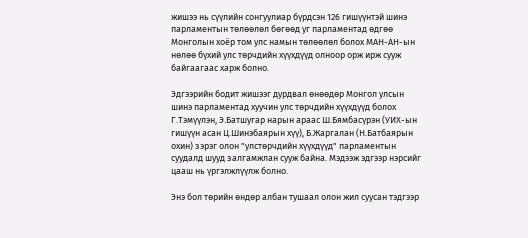жишээ нь сүүлийн сонгуулиар бүрдсэн 126 гишүүнтэй шинэ парламентын төлөөлөл бөгөөд уг парламентад өдгөө Монголын хоёр том улс намын төлөөлөл болох МАН-АН-ын нөлөө бүхий улс төрчдийн хүүхдүүд олноор орж ирж сууж байгаагаас харж болно.

Эдгээрийн бодит жишээг дурдвал өнөөдөр Монгол улсын шинэ парламентад хуучин улс төрчдийн хүүхдүүд болох Г.Тэмүүлэн, Э.Батшугар нарын араас Ш.Бямбасүрэн (УИХ-ын гишүүн асан Ц.Шинэбаярын хүү), Б.Жаргалан (Н.Батбаярын охин) зэрэг олон "улстөрчдийн хүүхдүүд" парламентын суудалд шууд залгамжлан сууж байна. Мэдээж эдгээр нэрсийг цааш нь үргэлжлүүлж болно.

Энэ бол төрийн өндөр албан тушаал олон жил суусан тэдгээр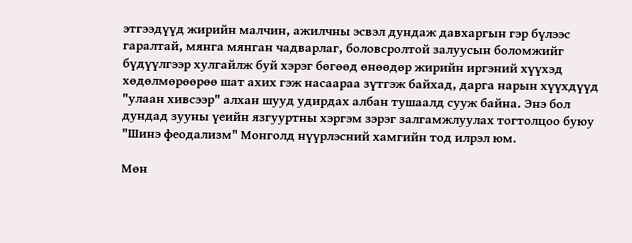этгээдүүд жирийн малчин, ажилчны эсвэл дундаж давхаргын гэр бүлээс гаралтай, мянга мянган чадварлаг, боловсролтой залуусын боломжийг бүдүүлгээр хулгайлж буй хэрэг бөгөөд өнөөдөр жирийн иргэний хүүхэд хөдөлмөрөөрөө шат ахих гэж насаараа зүтгэж байхад, дарга нарын хүүхдүүд "улаан хивсээр" алхан шууд удирдах албан тушаалд сууж байна. Энэ бол дундад зууны үеийн язгууртны хэргэм зэрэг залгамжлуулах тогтолцоо буюу "Шинэ феодализм" Монголд нүүрлэсний хамгийн тод илрэл юм.

Мөн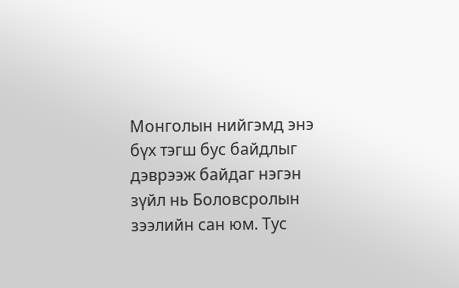Монголын нийгэмд энэ бүх тэгш бус байдлыг дэврээж байдаг нэгэн зүйл нь Боловсролын зээлийн сан юм. Тус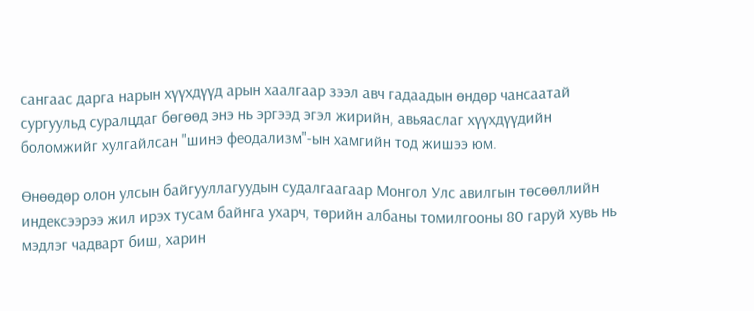сангаас дарга нарын хүүхдүүд арын хаалгаар зээл авч гадаадын өндөр чансаатай сургуульд суралцдаг бөгөөд энэ нь эргээд эгэл жирийн, авьяаслаг хүүхдүүдийн боломжийг хулгайлсан "шинэ феодализм"-ын хамгийн тод жишээ юм.

Өнөөдөр олон улсын байгууллагуудын судалгаагаар Монгол Улс авилгын төсөөллийн индексээрээ жил ирэх тусам байнга ухарч, төрийн албаны томилгооны 80 гаруй хувь нь мэдлэг чадварт биш, харин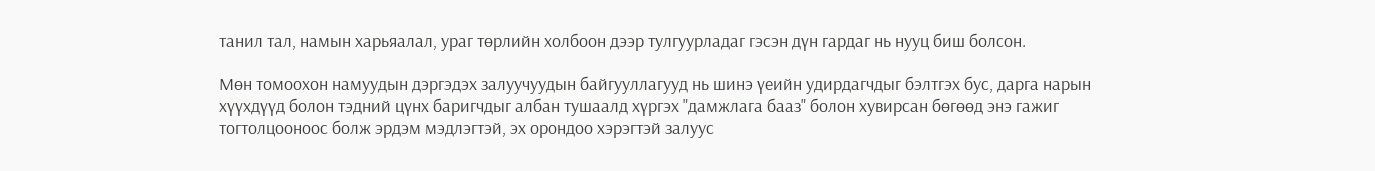танил тал, намын харьяалал, ураг төрлийн холбоон дээр тулгуурладаг гэсэн дүн гардаг нь нууц биш болсон.

Мөн томоохон намуудын дэргэдэх залуучуудын байгууллагууд нь шинэ үеийн удирдагчдыг бэлтгэх бус, дарга нарын хүүхдүүд болон тэдний цүнх баригчдыг албан тушаалд хүргэх "дамжлага бааз" болон хувирсан бөгөөд энэ гажиг тогтолцооноос болж эрдэм мэдлэгтэй, эх орондоо хэрэгтэй залуус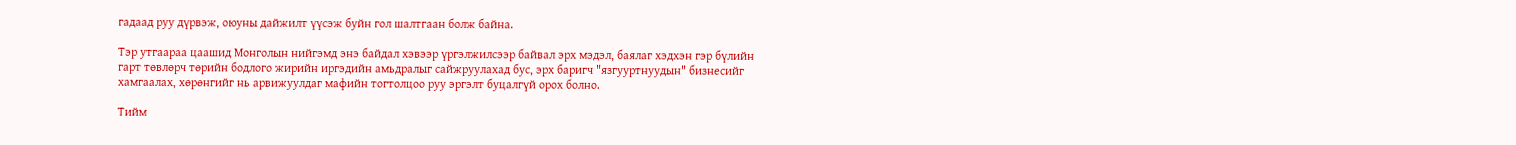гадаад руу дүрвэж, оюуны дайжилт үүсэж буйн гол шалтгаан болж байна.

Тэр утгаараа цаашид Монголын нийгэмд энэ байдал хэвээр үргэлжилсээр байвал эрх мэдэл, баялаг хэдхэн гэр бүлийн гарт төвлөрч төрийн бодлого жирийн иргэдийн амьдралыг сайжруулахад бус, эрх баригч "язгууртнуудын" бизнесийг хамгаалах, хөрөнгийг нь арвижуулдаг мафийн тогтолцоо руу эргэлт буцалгүй орох болно.

Тийм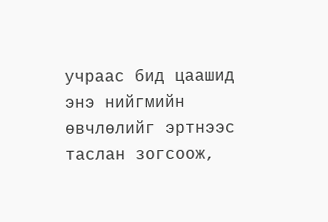учраас бид цаашид энэ нийгмийн өвчлөлийг эртнээс таслан зогсоож,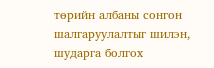төрийн албаны сонгон шалгаруулалтыг шилэн, шударга болгох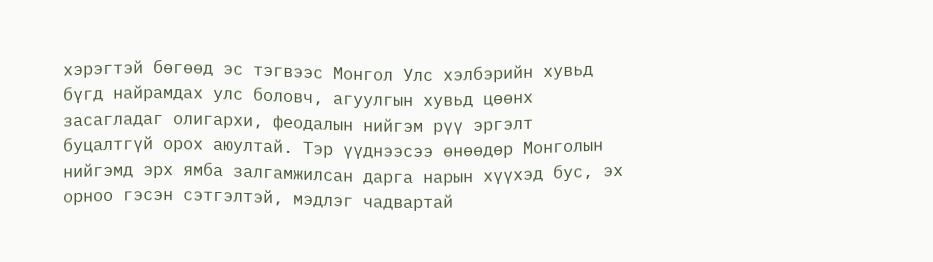хэрэгтэй бөгөөд эс тэгвээс Монгол Улс хэлбэрийн хувьд бүгд найрамдах улс боловч, агуулгын хувьд цөөнх засагладаг олигархи, феодалын нийгэм рүү эргэлт буцалтгүй орох аюултай. Тэр үүднээсээ өнөөдөр Монголын нийгэмд эрх ямба залгамжилсан дарга нарын хүүхэд бус, эх орноо гэсэн сэтгэлтэй, мэдлэг чадвартай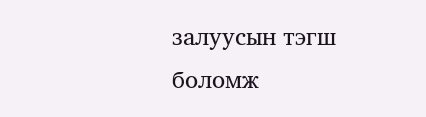залуусын тэгш боломж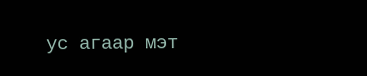ус агаар мэт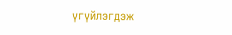үгүйлэгдэж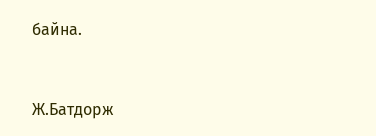байна.



Ж.Батдорж